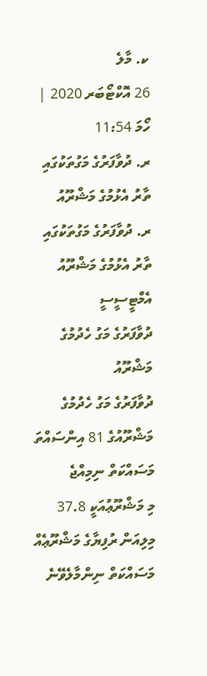ކ. މާލެ
26 އޮކްޓޯބަރ 2020 | ހޯމަ 11:54
ރ. ދުވާފަރުގެ މަގުތަކުގައި ތާރު އެޅުމުގެ މަޝްރޫއު
ރ. ދުވާފަރުގެ މަގުތަކުގައި ތާރު އެޅުމުގެ މަޝްރޫއު
އެމްޓީސީސީ
ދުވާފަރުގެ މަގު ހެދުމުގެ މަޝްރޫއު
ދުވާފަރުގެ މަގު ހެދުމުގެ މަޝްރޫއުގެ 81 އިންސައްތަ މަސައްކަތް ނިމިއްޖެ
މި މަޝްރޫޢުއަކީ 37.8 މިލިއަން ރުފިޔާގެ މަޝްރޫޢެއް
މަސައްކަތް ނިންމާލެވޭނެ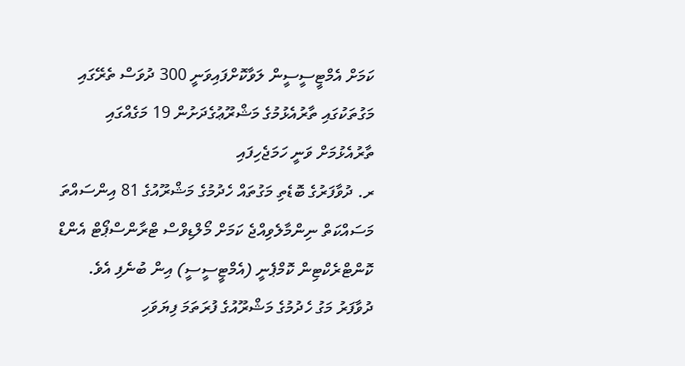ކަމަށް އެމްޓީސީސީން ލަވާކޮށްފައިވަނީ 300 ދުވަސް ތެރޭގައި
މަގުތަކުގައި ތާރުއެޅުމުގެ މަޝްރޫޢުގެދަށުން 19 މަގެއްގައި ތާރުއެޅުމަށް ވަނީ ހަމަޖެހިފައި
ރ. ދުވާފަރުގެ ބޮޑެތި މަގުތައް ހެދުމުގެ މަޝްރޫއުގެ 81 އިންސައްތަ މަސައްކަތް ނިންމާލެވިއްޖެ ކަމަށް މޯލްޑިވްސް ޓްރާންސްޕޯޓް އެންޑް ކޮންޓްރެކްޓިން ކޮމްޕެނީ (އެމްޓީސީސީ) އިން ބުނެފި އެވެ.
ދުވާފަރު މަގު ހެދުމުގެ މަޝްރޫއުގެ ފުރަތަމަ ފިޔަވަހި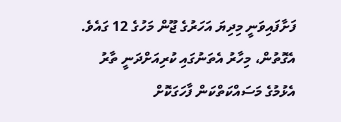ފަށާފައިވަނީ މިދިޔަ އަހަރުގެ ޖޫން މަހުގެ 12 ގައެވެ.
އެގޮތުން، މިހާރު އެތަނުގައި ކުރިއަށްދަނީ ތާރު އެޅުމުގެ މަސައްކަތްކަން ފާހަގަކޮށް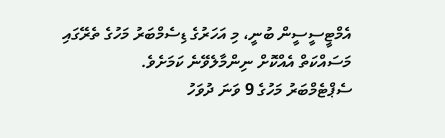އެމްޓީސީސީން ބުނީ، މި އަހަރުގެ ޑިސެމްބަރު މަހުގެ ތެރޭގައި މަސައްކަތް އެއްކޮށް ނިންމާލެވޭނެ ކަމަށެވެ.
ސެޕްޓެމްބަރު މަހުގެ 9 ވަނަ ދުވަހު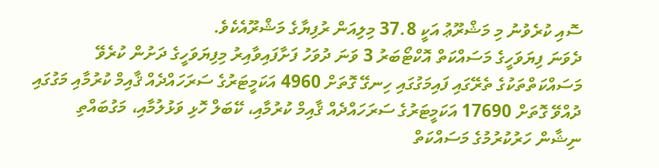ސޮއި ކުރެވުނު މި މަޝްރޫޢު އަކީ 37.8 މިލިއަން ރުފިޔާގެ މަޝްރޫއެކެވެ.
ދެވަނަ ފިޔަވަހީގެ މަސައްކަތް އޮކްޓޯބަރު 3 ވަނަ ދުވަހު ފަށާފައިވާއިރު މިފިޔަވަހީގެ ދަށުން ކުރެވޭ މަސައްކަތްތަކުގެ ތެރޭގައި ފައިމަގުގައި ހިނގޭ ގޮތަށް 4960 އަކަމީޓަރުގެ ސަރަހައްދެއް ޤާއިމް ކުރުމާއި މަގުގައި ދުއްވޭ ގޮތަށް 17690 އަކަމީޓަރުގެ ސަރަހައްދެއް ޤާއިމް ކުރުމާއި، ކޭބަލް ހޮޅި ވަޅުލުމާއި، މަގުބައްތި ނިޝާން ހަރުކުރުމުގެ މަސައްކަތް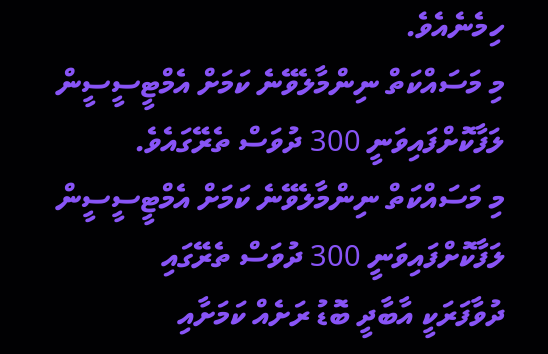ހިމެނެއެވެ.
މި މަސައްކަތް ނިންމާލެވޭނެ ކަމަށް އެމްޓީސީސީން ލަފާކޮށްފައިވަނީ 300 ދުވަސް ތެރޭގައެވެ.
މި މަސައްކަތް ނިންމާލެވޭނެ ކަމަށް އެމްޓީސީސީން ލަފާކޮށްފައިވަނީ 300 ދުވަސް ތެރޭގައި
ދުވާފަރަކީ އާބާދީ ބޮޑު ރަށެއް ކަމަށާއި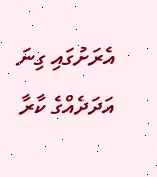އެރަށުގައި ގިނަ އަދަދެއްގެ ކާރާ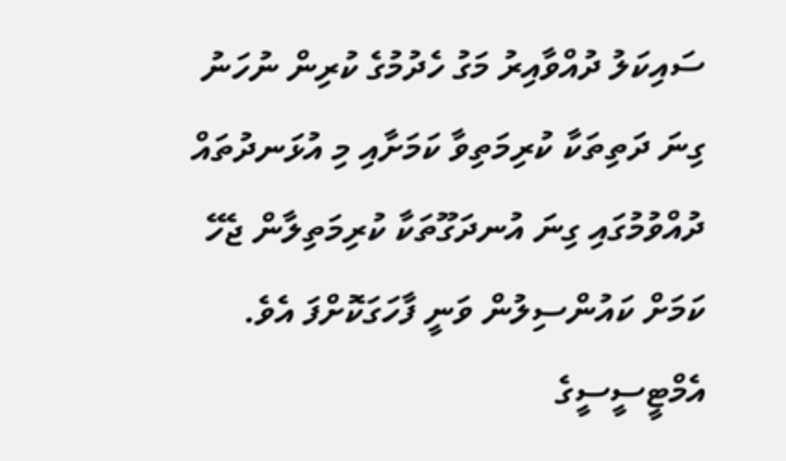ސައިކަލު ދުއްވާއިރު މަގު ހެދުމުގެ ކުރިން ނުހަނު ގިނަ ދަތިތަކާ ކުރިމަތިވާ ކަމަށާއި މި އުޅަނދުތައް ދުއްވުމުގައި ގިނަ އުނދަގޫތަކާ ކުރިމަތިލާން ޖެހޭ ކަމަށް ކައުންސިލުން ވަނީ ފާހަގަކޮށްފަ އެވެ.
އެމްޓީސީސީގެ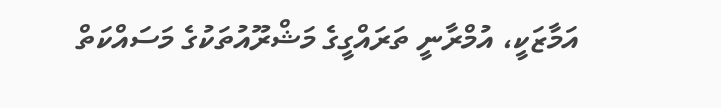އަމާޒަކީ، އުމްރާނީ ތަރައްގީގެ މަޝްރޫއުތަކުގެ މަސައްކަތް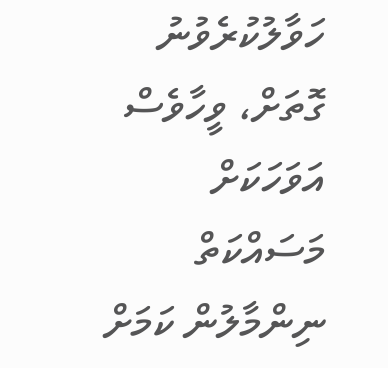ހަވާލުކުރެވުނު ގޮތަށް، ވީހާވެސް އަވަހަކަށް މަސައްކަތް ނިންމާލުން ކަމަށް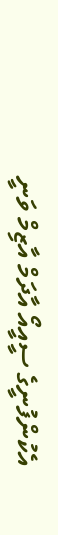އެކުންފުނީގެ ސީއީއޯ އާދަމް އާޒިމް ވަނީ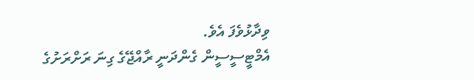ވިދާޅުވެފަ އެވެ.
އެމްޓީސީސީން ގެންދަނީ ރާއްޖޭގެ ގިނަ ރަށްރަށުގެ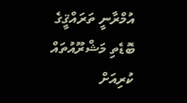އުމްރާނީ ތަރައްޤީގެ ބޮޑެތި މަޝްރޫއުތައް ކުރިއަށް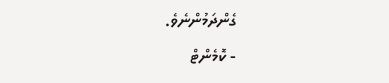ގެންދަމުންނެވެ.
- ކޮމެންޓް